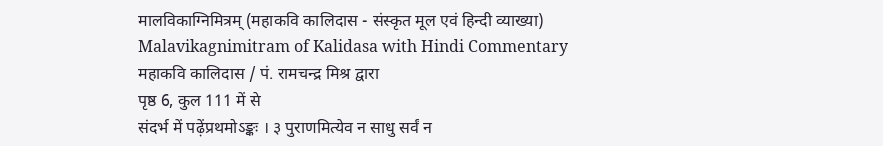मालविकाग्निमित्रम् (महाकवि कालिदास - संस्कृत मूल एवं हिन्दी व्याख्या)
Malavikagnimitram of Kalidasa with Hindi Commentary
महाकवि कालिदास / पं. रामचन्द्र मिश्र द्वारा
पृष्ठ 6, कुल 111 में से
संदर्भ में पढ़ेंप्रथमोऽङ्कः । ३ पुराणमित्येव न साधु सर्वं न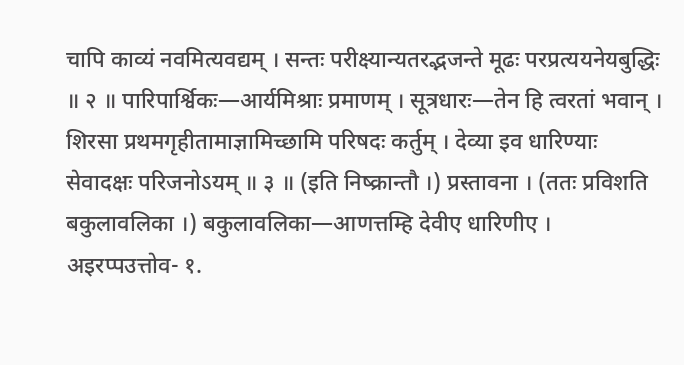चापि काव्यं नवमित्यवद्यम् । सन्तः परीक्ष्यान्यतरद्भजन्ते मूढः परप्रत्ययनेयबुद्धिः ॥ २ ॥ पारिपार्श्विकः—आर्यमिश्राः प्रमाणम् । सूत्रधारः—तेन हि त्वरतां भवान् । शिरसा प्रथमगृहीतामाज्ञामिच्छामि परिषदः कर्तुम् । देव्या इव धारिण्याः सेवादक्षः परिजनोऽयम् ॥ ३ ॥ (इति निष्क्रान्तौ ।) प्रस्तावना । (ततः प्रविशति बकुलावलिका ।) बकुलावलिका—आणत्तम्हि देवीए धारिणीए । अइरप्पउत्तोव- १.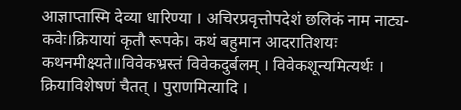आज्ञाप्तास्मि देव्या धारिण्या । अचिरप्रवृत्तोपदेशं छलिकं नाम नाट्य- कवेः।क्रियायां कृतौ रूपके। कथं बहुमान आदरातिशयः कथनमीक्ष्यते॥विवेकभ्रस्तं विवेकदुर्बलम् । विवेकशून्यमित्यर्थः । क्रियाविशेषणं चैतत् । पुराणमित्यादि ।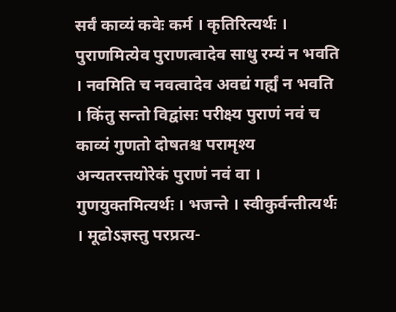सर्वं काव्यं कवेः कर्म । कृतिरित्यर्थः । पुराणमित्येव पुराणत्वादेव साधु रम्यं न भवति । नवमिति च नवत्वादेव अवद्यं गर्ह्यं न भवति । किंतु सन्तो विद्वांसः परीक्ष्य पुराणं नवं च काव्यं गुणतो दोषतश्च परामृश्य अन्यतरत्तयोरेकं पुराणं नवं वा । गुणयुक्तमित्यर्थः । भजन्ते । स्वीकुर्वन्तीत्यर्थः । मूढोऽज्ञस्तु परप्रत्य-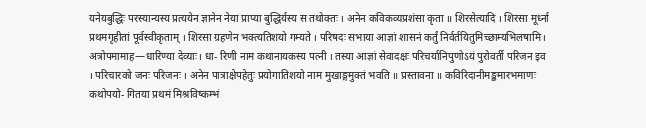यनेयबुद्धिः परस्यान्यस्य प्रत्ययेन ज्ञानेन नेया प्राप्या बुद्धिर्यस्य स तथोक्तः । अनेन कविकव्यप्रशंसा कृता ॥ शिरसेत्यादि । शिरसा मूर्ध्ना प्रथमगृहीतां पूर्वस्वीकृताम् । शिरसा ग्रहणेन भक्त्यतिशयो गम्यते । परिषदः सभाया आज्ञां शासनं कर्तुं निर्वर्तयितुमिच्छाम्यभिलषामि। अत्रोपमामाह—धारिण्या देव्याः। धा- रिणी नाम कथानायकस्य पत्नी । तस्या आज्ञां सेवादक्षः परिचर्यानिपुणोऽयं पुरोवर्ती परिजन इव । परिचारको जनः परिजनः । अनेन पात्राक्षेपहेतुः प्रयोगातिशयो नाम मुखाङ्गमुक्तं भवति ॥ प्रस्तावना ॥ कविरिदानीमङ्कमारभमाणः कथोपयो- गितया प्रथमं मिश्रविष्कम्भं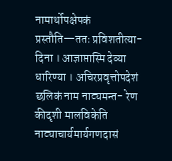नामार्थोपक्षेपकं प्रस्तौति—ततः प्रविशतीत्या- दिना । आज्ञाप्तास्मि देव्या धारिण्या । अचिरप्रवृत्तोपदेशं छलिकं नाम नाट्यमन्त- रेण कीदृशी मालविकेति नाट्याचार्यमार्यगणदासं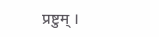प्रष्टुम् ।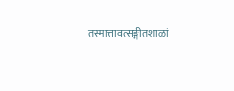तस्मात्तावत्सङ्गीतशाळां